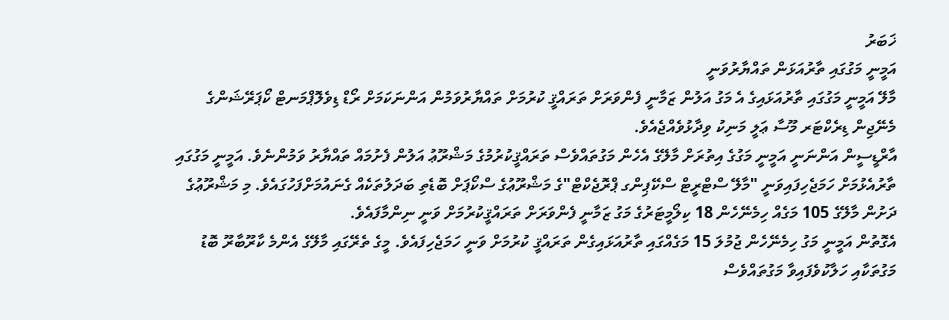ޚަބަރު
އަމީނީ މަގުގައި ތާރުއަޅަން ތައްޔާރުވަނީ
މާލޭ އަމީނީ މަގުގައި ތާރުއަޅައިގެ އެ މަގު އަލުން ޒަމާނީ ފެންވަރަށް ތަރައްޤީ ކުރުމަށް ތައްޔާރުވަމުން އަންނަކަމަށް ރޯޑް ޑިވެލޮޕްމަނޓް ކޯޕަރޭޝަންގެ މެނޭޖިން ޑިރެކްޓަރ މޫސާ ޢަލީ މަނިކު ވިދާޅުވެއްޖެއެވެ.
އާރްޑީސީން އަންނަނީ އަމީނީ މަގުގެ އިތުރަށް މާލޭގެ އެހެން މަގުތައްވެސް ތަރައްޤީކުރުމުގެ މަޝްރޫޢު އަލުން ފެށުމައް ތައްޔާރު ވަމުންނެވެ. އަމީނީ މަގުގައި ތާރުއެޅުމަށް ހަމަޖެހިފައިވަނީ "މާލޭ ސްޓްރީޓް ސްކޭޕިންގ ޕްރޮޖެކްޓް"ގެ މަޝްރޫޢުގެ ސްކޯޕަށް ބޮޑެތި ބަދަލުތަކެއް ގެނައުމަށްފަހުގައެވެ. މި މަޝްރޫޢުގެ ދަށުން މާލޭގެ 105 މަގެއް ހިމެނޭހެން 18 ކިލޯމީޓަރުގެ މަގު ޒަމާނީ ފެންވަރަށް ތަރައްޤީކުރުމަށް ވަނީ ނިންމާފައެވެ.
އެގޮތުން އަމީނީ މަގު ހިމެނޭހެން ޖުމުލަ 15 މަގެއްގައި ތާރުއަޅައިގެން ތަރައްޤީ ކުރުމަށް ވަނީ ހަމަޖެހިފައެވެ. މީގެ ތެރޭގައި މާލޭގެ އެންމެ ކާރޫބާރޫ ބޮޑު މަގުތަކާއި ހަލާކުވެފައިވާ މަގުތައްވެސް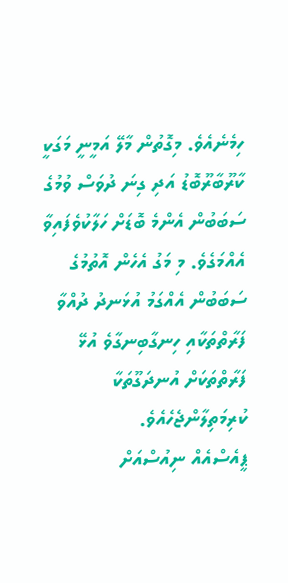ހިމެނެއެވެ. މިގޮތުން މާލޭ އަމީނީ މަގަކީ ކާރޫބާރޫބޮޑު އަދި ގިނަ ދުވަސް ވުމުގެ ސަބަބުން އެންމެ ބޮޑަށް ހަލާކުވެފައިވާ އެއްމަގެވެ. މި މަގު އެހެން އޮތުމުގެ ސަބަބުން އެއްގަމު އުޅަނދު ދުއްވާ ފަރާތްތަކާއި ހިނގާބިނގާވެ އުޅޭ ފަރާތްތަކަށް އުނދަގޫތަކާ ކުރިމަތިލާންޖެހެއެވެ.
ޕީއެސްއެއް ނިއުސްއަށް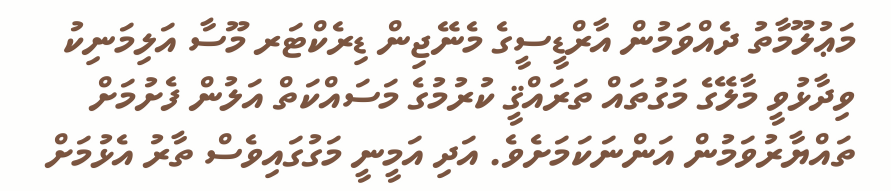މަޢުލޫމާތު ދެއްވަމުން އާރްޑީސީގެ މެނޭޖިން ޑިރެކްޓަރ މޫސާ އަލިމަނިކު ވިދާޅުވީ މާލޭގެ މަގުތައް ތަރައްޤީ ކުރުމުގެ މަސައްކަތް އަލުން ފެށުމަށް ތައްޔާރުވަމުން އަންނަކަމަށެވެ. އަދި އަމީނީ މަގުގައިވެސް ތާރު އެޅުމަށް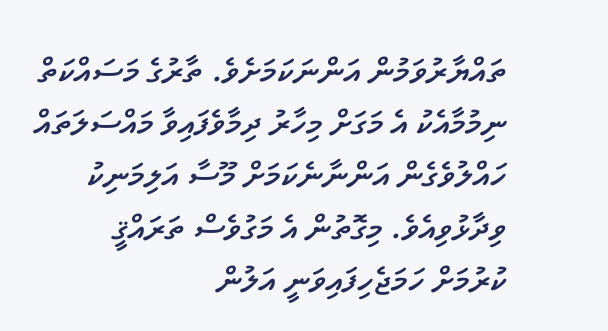ތައްޔާރުވަމުން އަންނަކަމަށެވެ. ތާރުގެ މަސައްކަތް ނިމުމާއެކު އެ މަގަށް މިހާރު ދިމާވެފައިވާ މައްސަލަތައް ހައްލުވެގެން އަންނާނެކަމަށް މޫސާ އަލިމަނިކު ވިދާޅުވިއެވެ. މިގޮތުން އެ މަގުވެސް ތަރައްޤީ ކުރުމަށް ހަމަޖެހިފައިވަނީ އަލުން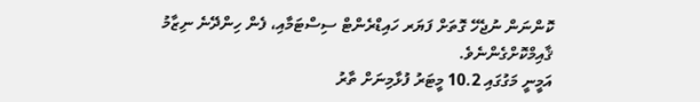ކޮންނަން ނުޖެހޭ ގޮތަށް ފަޔަރ ހައިޑްރެންޓް ސިސްޓަމާއި، ފެން ހިންދޭނެ ނިޒާމު ޤާއިމްކޮށްގެންނެވެ.
އަމީނީ މަގުގައި 10.2 މީޓަރު ފުޅާމިނަށް ތާރު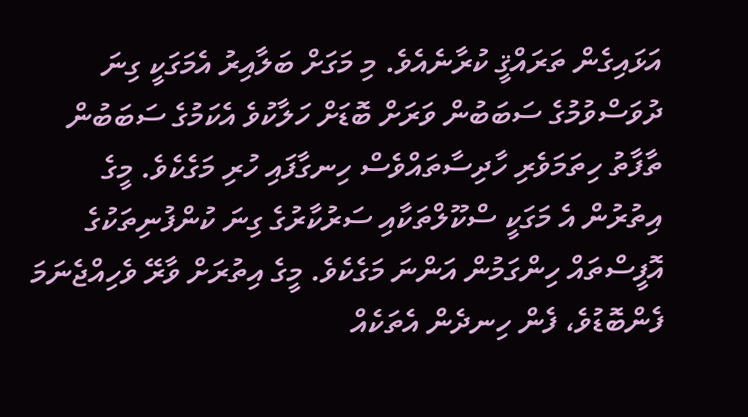އަޅައިގެން ތަރައްޤީ ކުރާނެއެވެ. މި މަގަށް ބަލާއިރު އެމަގަކީ ގިނަ ދުވަސްވުމުގެ ސަބަބުން ވަރަށް ބޮޑަށް ހަލާކުވެ އެކަމުގެ ސަބަބުން ތާފާތު ހިތަމަވެރި ހާދިސާތައްވެސް ހިނގާފައި ހުރި މަގެކެވެ. މީގެ އިތުރުން އެ މަގަކީ ސްކޫލްތަކާއި ސަރުކާރުގެ ގިނަ ކުންފުނިތަކުގެ އޮފީސްތައް ހިންގަމުން އަންނަ މަގެކެވެ. މީގެ އިތުރަށް ވާރޭ ވެހިއްޖެނަމަ ފެންބޮޑުވެ، ފެން ހިނދެން އެތަކެއް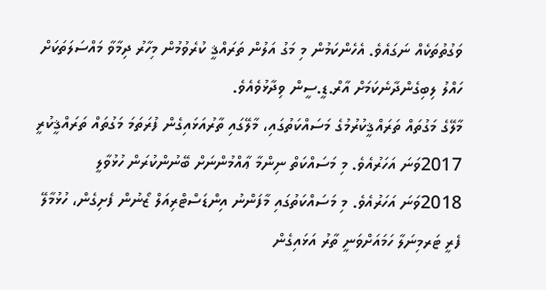ވަގުތުތަކެއް ނަގައެވެ. އެހެންކަމުން މި މަގު އަލުން ތަރައްޤީ ކުރެވުމުން މިހާރު ދިމާވާ މައްސަލަތަކަށް ހައްލު ލިބިގެންދާނެކަމަށް އާރް.ޑީ.ސީން ވިދާޅުވެއެވެ.
މާލޭގެ މަގުތައް ތަރައްޤީކުރުމުގެ މަސައްކަތުގައި، މާލޭގައި ތާރުއަޅައިގެން ފުރަތަމަ މަގުތައް ތަރައްޤީކުރީ 2017ވަނަ އަހަރުއެވެ. މި މަސައްކަތް ނިންމާ ޢާއްމުންނަށް ބޭނުންކުރަން ހުޅުވާލީ 2018ވަނަ އަހަރުއެވެ. މި މަސައްކަތުގައި މާފަންނު އިންޑަސްޓްރިއަލް ޒޯނުން ފެށިގެން، ހުޅުމާލޭ ފެރީ ޓަރމިނަލާ ހަމައަށްވަނީ ތާރު އަޅައިގެން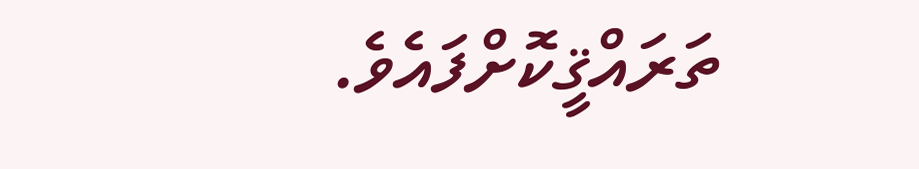ތަރައްޤީކޮށްފައެވެ.